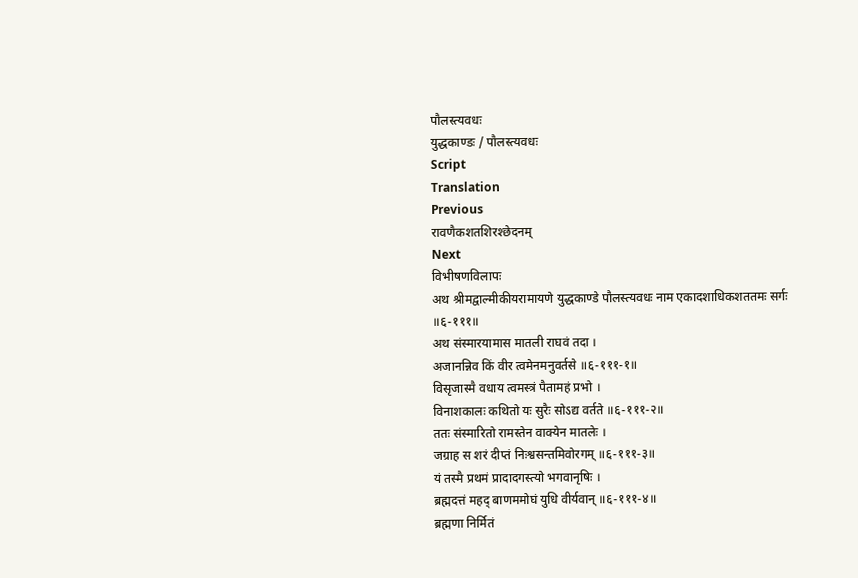पौलस्त्यवधः
युद्धकाण्डः / पौलस्त्यवधः
Script
Translation
Previous
रावणैकशतशिरश्छेदनम्
Next
विभीषणविलापः
अथ श्रीमद्वाल्मीकीयरामायणे युद्धकाण्डे पौलस्त्यवधः नाम एकादशाधिकशततमः सर्गः ॥६-१११॥
अथ संस्मारयामास मातली राघवं तदा ।
अजानन्निव किं वीर त्वमेनमनुवर्तसे ॥६-१११-१॥
विसृजास्मै वधाय त्वमस्त्रं पैतामहं प्रभो ।
विनाशकालः कथितो यः सुरैः सोऽद्य वर्तते ॥६-१११-२॥
ततः संस्मारितो रामस्तेन वाक्येन मातलेः ।
जग्राह स शरं दीप्तं निःश्वसन्तमिवोरगम् ॥६-१११-३॥
यं तस्मै प्रथमं प्रादादगस्त्यो भगवानृषिः ।
ब्रह्मदत्तं महद् बाणममोघं युधि वीर्यवान् ॥६-१११-४॥
ब्रह्मणा निर्मितं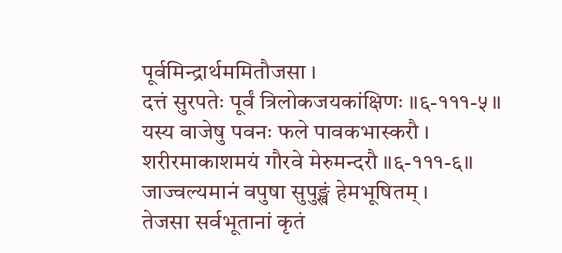पूर्वमिन्द्रार्थममितौजसा ।
दत्तं सुरपतेः पूर्वं त्रिलोकजयकांक्षिणः ॥६-१११-५॥
यस्य वाजेषु पवनः फले पावकभास्करौ ।
शरीरमाकाशमयं गौरवे मेरुमन्दरौ ॥६-१११-६॥
जाज्वल्यमानं वपुषा सुपुङ्खं हेमभूषितम् ।
तेजसा सर्वभूतानां कृतं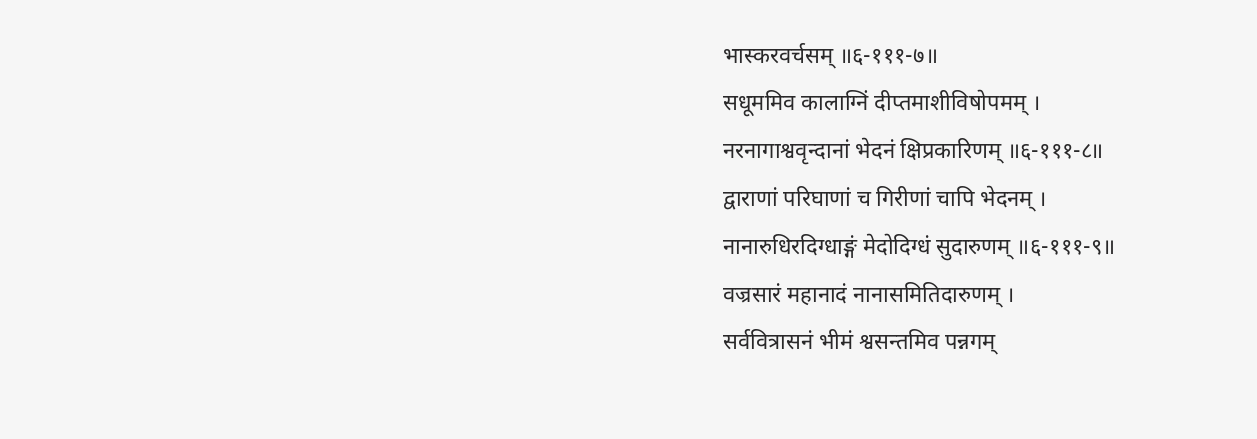भास्करवर्चसम् ॥६-१११-७॥
सधूममिव कालाग्निं दीप्तमाशीविषोपमम् ।
नरनागाश्ववृन्दानां भेदनं क्षिप्रकारिणम् ॥६-१११-८॥
द्वाराणां परिघाणां च गिरीणां चापि भेदनम् ।
नानारुधिरदिग्धाङ्गं मेदोदिग्धं सुदारुणम् ॥६-१११-९॥
वज्रसारं महानादं नानासमितिदारुणम् ।
सर्ववित्रासनं भीमं श्वसन्तमिव पन्नगम्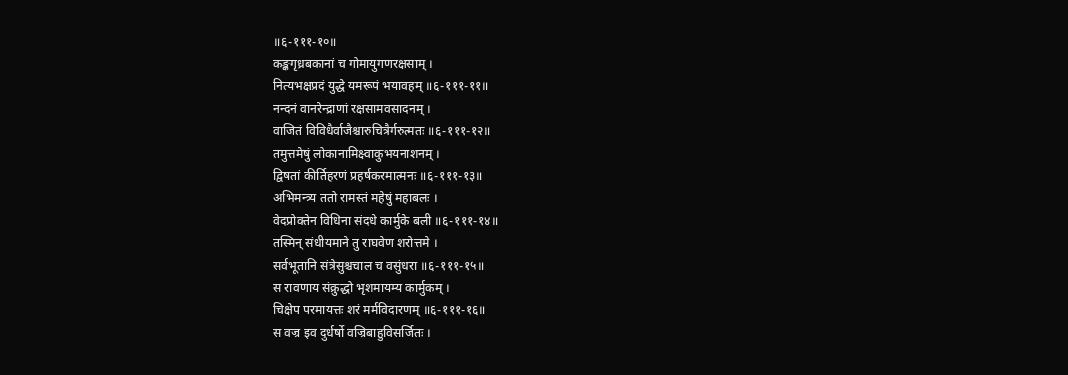॥६-१११-१०॥
कङ्कगृध्रबकानां च गोमायुगणरक्षसाम् ।
नित्यभक्षप्रदं युद्धे यमरूपं भयावहम् ॥६-१११-११॥
नन्दनं वानरेन्द्राणां रक्षसामवसादनम् ।
वाजितं विविधैर्वाजैश्चारुचित्रैर्गरुत्मतः ॥६-१११-१२॥
तमुत्तमेषुं लोकानामिक्ष्वाकुभयनाशनम् ।
द्विषतां कीर्तिहरणं प्रहर्षकरमात्मनः ॥६-१११-१३॥
अभिमन्त्र्य ततो रामस्तं महेषुं महाबलः ।
वेदप्रोक्तेन विधिना संदधे कार्मुके बली ॥६-१११-१४॥
तस्मिन् संधीयमाने तु राघवेण शरोत्तमे ।
सर्वभूतानि संत्रेसुश्चचाल च वसुंधरा ॥६-१११-१५॥
स रावणाय संक्रुद्धो भृशमायम्य कार्मुकम् ।
चिक्षेप परमायत्तः शरं मर्मविदारणम् ॥६-१११-१६॥
स वज्र इव दुर्धर्षो वज्रिबाहुविसर्जितः ।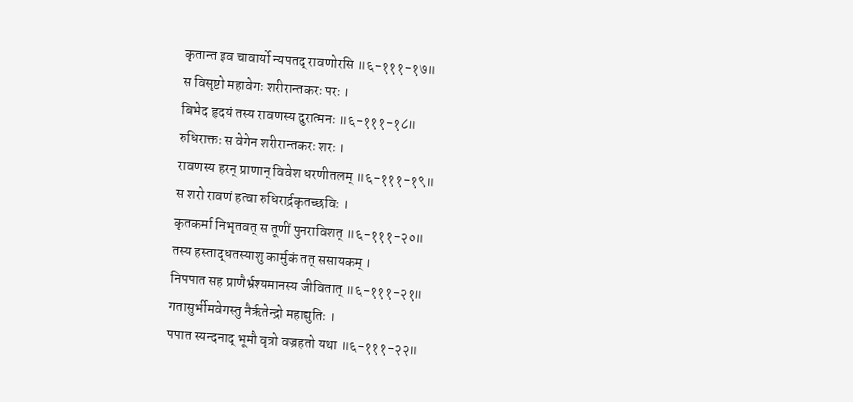कृतान्त इव चावार्यो न्यपतद् रावणोरसि ॥६-१११-१७॥
स विसृष्टो महावेगः शरीरान्तकरः परः ।
बिभेद हृदयं तस्य रावणस्य दुरात्मनः ॥६-१११-१८॥
रुधिराक्तः स वेगेन शरीरान्तकरः शरः ।
रावणस्य हरन् प्राणान् विवेश धरणीतलम् ॥६-१११-१९॥
स शरो रावणं हत्वा रुधिरार्द्रकृतच्छविः ।
कृतकर्मा निभृतवत् स तूणीं पुनराविशत् ॥६-१११-२०॥
तस्य हस्ताद्धतस्याशु कार्मुकं तत् ससायकम् ।
निपपात सह प्राणैर्भ्रश्यमानस्य जीवितात् ॥६-१११-२१॥
गतासुर्भीमवेगस्तु नैर्ऋतेन्द्रो महाद्युतिः ।
पपात स्यन्दनाद् भूमौ वृत्रो वज्रहतो यथा ॥६-१११-२२॥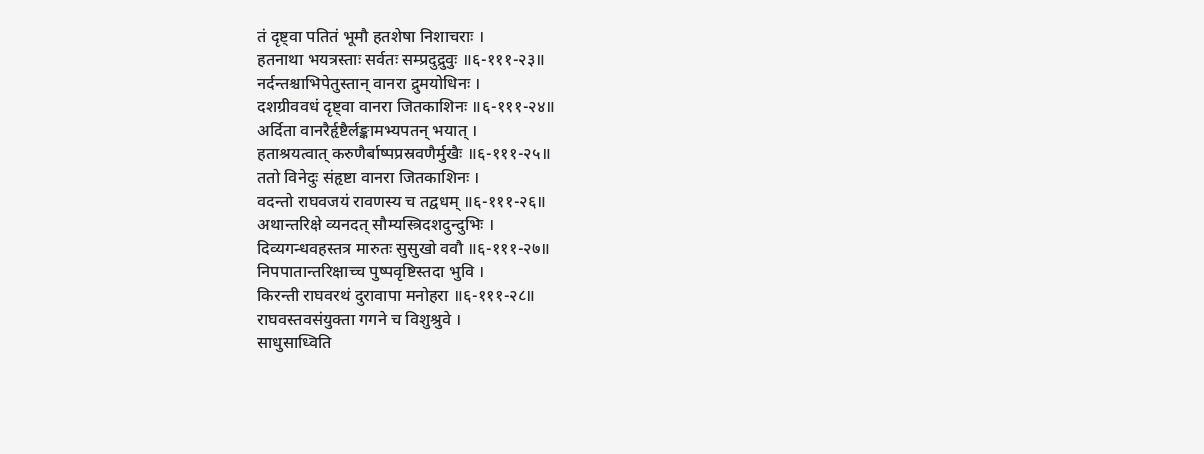तं दृष्ट्वा पतितं भूमौ हतशेषा निशाचराः ।
हतनाथा भयत्रस्ताः सर्वतः सम्प्रदुद्रुवुः ॥६-१११-२३॥
नर्दन्तश्चाभिपेतुस्तान् वानरा द्रुमयोधिनः ।
दशग्रीववधं दृष्ट्वा वानरा जितकाशिनः ॥६-१११-२४॥
अर्दिता वानरैर्हृष्टैर्लङ्कामभ्यपतन् भयात् ।
हताश्रयत्वात् करुणैर्बाष्पप्रस्रवणैर्मुखैः ॥६-१११-२५॥
ततो विनेदुः संहृष्टा वानरा जितकाशिनः ।
वदन्तो राघवजयं रावणस्य च तद्वधम् ॥६-१११-२६॥
अथान्तरिक्षे व्यनदत् सौम्यस्त्रिदशदुन्दुभिः ।
दिव्यगन्धवहस्तत्र मारुतः सुसुखो ववौ ॥६-१११-२७॥
निपपातान्तरिक्षाच्च पुष्पवृष्टिस्तदा भुवि ।
किरन्ती राघवरथं दुरावापा मनोहरा ॥६-१११-२८॥
राघवस्तवसंयुक्ता गगने च विशुश्रुवे ।
साधुसाध्विति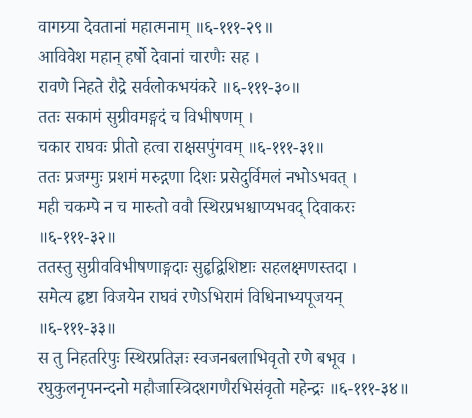वागग्र्या देवतानां महात्मनाम् ॥६-१११-२९॥
आविवेश महान् हर्षो देवानां चारणैः सह ।
रावणे निहते रौद्रे सर्वलोकभयंकरे ॥६-१११-३०॥
ततः सकामं सुग्रीवमङ्गदं च विभीषणम् ।
चकार राघवः प्रीतो हत्वा राक्षसपुंगवम् ॥६-१११-३१॥
ततः प्रजग्मुः प्रशमं मरुद्गणा दिशः प्रसेदुर्विमलं नभोऽभवत् ।
मही चकम्पे न च मारुतो ववौ स्थिरप्रभश्चाप्यभवद् दिवाकरः ॥६-१११-३२॥
ततस्तु सुग्रीवविभीषणाङ्गदाः सुहृद्विशिष्टाः सहलक्ष्मणस्तदा ।
समेत्य हृष्टा विजयेन राघवं रणेऽभिरामं विधिनाभ्यपूजयन् ॥६-१११-३३॥
स तु निहतरिपुः स्थिरप्रतिज्ञः स्वजनबलाभिवृतो रणे बभूव ।
रघुकुलनृपनन्दनो महौजास्त्रिदशगणैरभिसंवृतो महेन्द्रः ॥६-१११-३४॥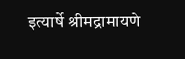इत्यार्षे श्रीमद्रामायणे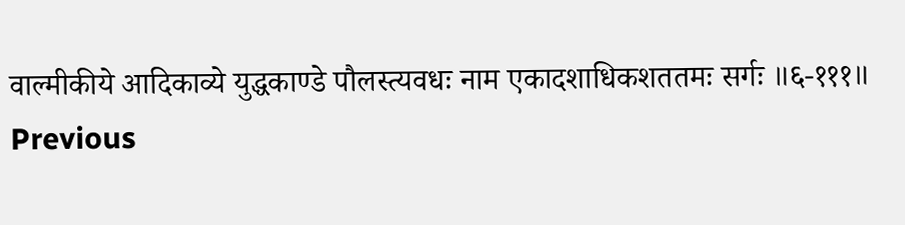वाल्मीकीये आदिकाव्ये युद्धकाण्डे पौलस्त्यवधः नाम एकादशाधिकशततमः सर्गः ॥६-१११॥
Previous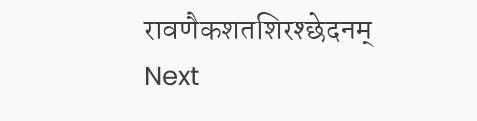रावणैकशतशिरश्छेदनम्
Next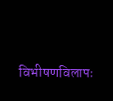विभीषणविलापः